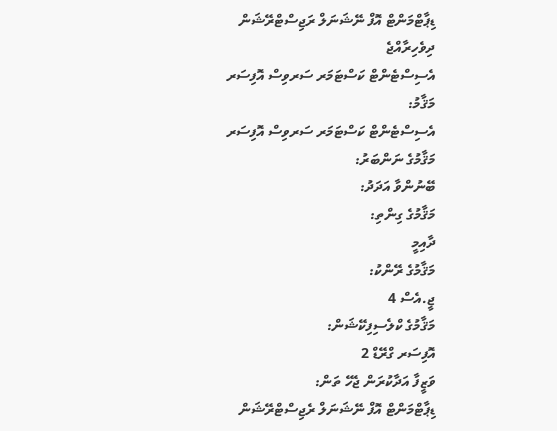ޑިޕާޓްމަންޓް އޮފް ނޭޝަނަލް ރަޖިސްޓްރޭޝަން
ދިވެހިރާއްޖެ
އެސިސްޓެންޓް ކަސްޓަމަރ ސަރވިސް އޮފިސަރ
މަޤާމު:
އެސިސްޓެންޓް ކަސްޓަމަރ ސަރވިސް އޮފިސަރ
މަޤާމުގެ ނަންބަރު:
ބޭނުންވާ އަދަދު:
މަޤާމުގެ ގިންތި:
ދާއިމީ
މަޤާމުގެ ރޭންކު:
ޖީ.އެސް 4
މަޤާމުގެ ކްލެސިފިކޭޝަން:
އޮފިސަރ ގްރޭޑް 2
ވަޒީފާ އަދާކުރަން ޖެހޭ ތަން:
ޑިޕާޓްމަންޓް އޮފް ނޭޝަނަލް ރެޖިސްޓްރޭޝަން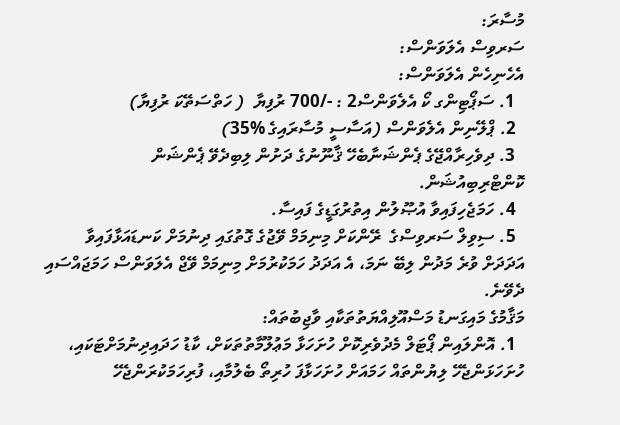މުސާރަ:
ސަރވިސް އެލަވަންސް:
އެހެނިހެން އެލަވަންސް:
  1. ސަޕޯޓިންގ ކޯ އެލެވަންސް2 : -/700 ރުފިޔާ  ( ހަތްސަތޭކަ ރުފިޔާ)
  2. ޕްލޭނިން އެލެވަންސް (އަސާސީ މުސާރައިގެ %35)
  3. ދިވެހިރާއްޖޭގެ ޕެންޝަނާބެހޭ ޤާނޫނުގެ ދަށުން ލިބިދެވޭ ޕެންޝަން ކޮންޓްރިބިއުޝަން.
  4. ހަމަޖެހިފައިވާ އުޞޫލުން އިތުރުގަޑީގެ ފައިސާ.
  5. ސިވިލް ސަރވިސްގެ  ރޭންކަށް މިނިމަމް ވޭޖުގެ ގޮތުގައި ދިނުމަށް ކަނޑައަޅާފައިވާ އަދަދަށް ވުރެ މަދުން ލިބޭ ނަމަ، އެ އަދަދު ހަމަކުރުމަށް މިނިމަމް ވޭޖް އެލަވަންސް ހަމަޖައްސައި ދެވޭނެ.
މަޤާމުގެ މައިގަނޑު މަސްއޫލިއްޔަތުތަކާއި ވާޖިބުތައް:
  1. އޮންލައިން ޕޯޓަލް މެދުވެރިކޮށް ހުށަހަޅާ މަޢުލޫމާތުތަކަށް، ކާޑު ހަދައިދިނުމަށްޓަކައި، ހުށަހަޅަންޖެހޭ ލިޔުންތައް ހަމައަށް ހުށަހަޅާފަ ހުރިތޯ ބެލުމާއި، ފުރިހަމަކުރަންޖެހޭ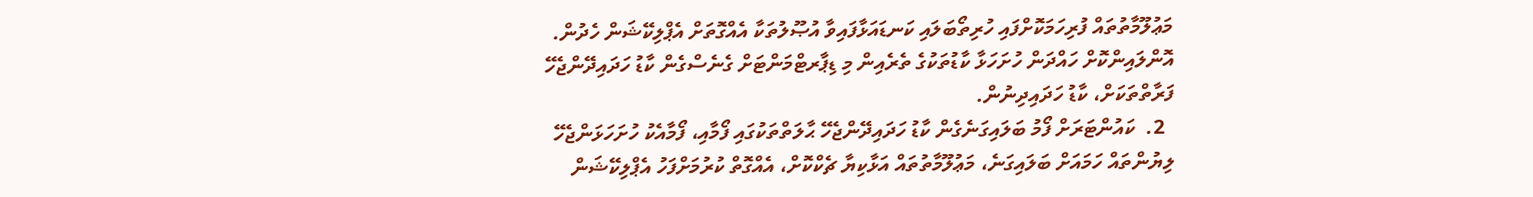މަޢުލޫމާތުތައް ފުރިހަމަކޮށްފައި ހުރިތޯބަލައި ކަނޑައަޅާފައިވާ އުޞޫލުތަކާ އެއްގޮތަށް އެޕްލިކޭޝަން ހެދުން. އޮންލައިންކޮށް ހައްދަން ހުށަހަޅާ ކާޑުތަކުގެ ތެރެއިން މި ޑިޕާރޓްމަންޓަށް ގެނެސްގެން ކާޑު ހަދައިދޭންޖެހޭ ފަރާތްތަކަށް، ކާޑު ހަދައިދިނުން.
  2.  ކައުންޓަރަށް ފޯމު ބަލައިގަނެގެން ކާޑު ހަދައިދޭންޖެހޭ ޙާލަތްތަކުގައި ފޯމާއި، ފޯމާއެކު ހުށަހަޅަންޖެހޭ ލިޔުންތައް ހަމައަށް ބަލައިގަނެ، މަޢުލޫމާތުތައް އަޅާކިޔާ ޗެކްކޮށް، އެއްގޮތް ކުރުމަށްފަހު އެޕްލިކޭޝަން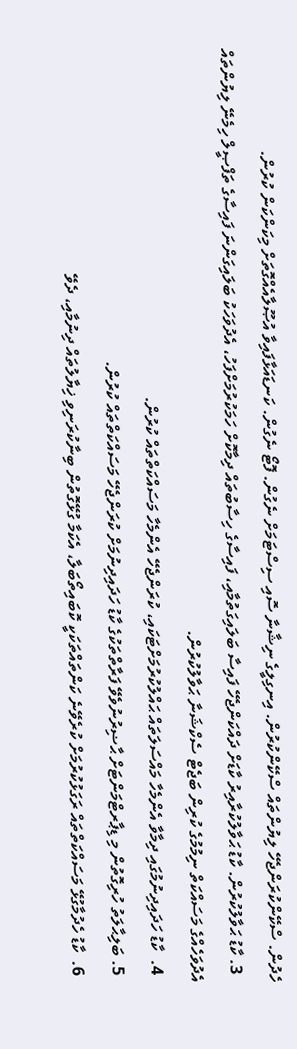ހެދުން. ސްކޭންކުރަންޖެހޭ ލިޔުންތައް ސްކޭންކުރުން. އިނގިލީގެ ނިޝާނާ ސޮއި ސިސްޓަމަށް ނެގުން. ފޮޓޯ ނެގުން. ކަނޑައަޅާފައިވާ އުޞޫލާއެއްގޮތަށް މިކަންކަން ކުރުން.
  3. ކާޑު ޙަވާލުކުރުން. ކާޑު ޙަވާލުކުރާއިރު ކާޑަށް ދައްކަންޖެހޭ ފައިސާ ބަލައިގަތުމާއި، ފައިސާގެ ހިސާބުތައް ދިމާކޮށް ހަމަކުރުމަށްފަހު، އެދުވަހަކު ބަލައިގަންނަ ފައިސާގެ ތަފްޞީލް ހިމެނޭ ލިޔުންތައް އެދުވަހެއްގެ މަސައްކަތް ނިމުމުގެ ކުރިން ބަޖެޓް ސެކްޝަނާ ޙަވާލުކުރުން.
  4.  ކާޑު ހަދައިދިނުމުގައި ދިމާވާ އެންމެހާ މައްސަލަތައް ޙައްލުކުރުމަށްޓަކައި، ކުރަންޖެހޭ އެންމެހާ މަސައްކަތްތައް ކުރުން.
  5. ބަލިޙާލަތު ހުރިގޮތުން މި ޑިޕާރޓްމަންޓަށް ޙާޟިރުނުވެވޭ ފަރާތްތަކުގެ ކާޑު ހަދައިދިނުމަށް ކުރަންޖެހޭ މަސައްކަތްތައް ކުރުން.
  6.  ކާޑު ހެދުމާގުޅޭ މަސައްކަތްތައް ރަގަޅުކުރުމަށް ކުރެވޭނެ ކަންތައްތަކަކީ ކޮބައިތޯބަލާ، އެކަމާ ގުޅޭގޮތުން ބިނާކުރަނިވި ޚިޔާލުތައް ދިނުމާއި، ދެވޭ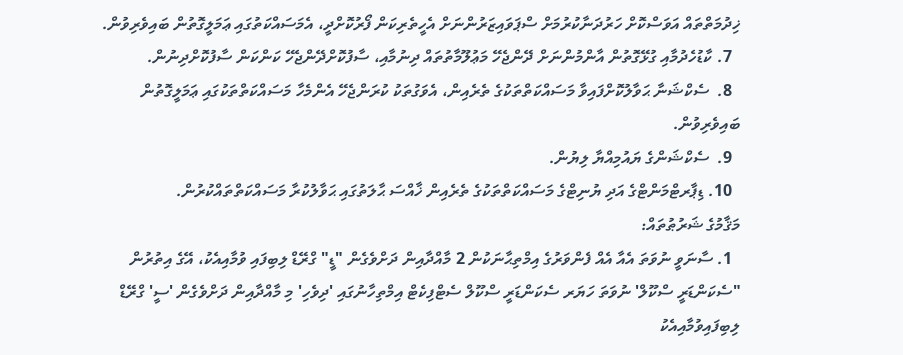ޚިދުމަތްތައް އަވަސްކޮށް ހަރުދަނާކުރުމަށް ސްޕަވައިޒަރުންނަށް އެހީތެރިކަން ފޯރުކޮށްދީ، އެމަސައްކަތުގައި ޢަމަލީގޮތުން ބައިވެރިވުން.
  7. ކާޑުހެދުމާއި ގުޅޭގޮތުން އާންމުންނަށް ދޭންޖެހޭ މަޢުލޫމާތުތައް ދިނުމާއި، ސާފުކޮށްދޭންޖެހޭ ކަންކަން ސާފުކޮށްދިނުން.
  8.  ސެކްޝަނާ ޙަވާލުކޮށްފައިވާ މަސައްކަތްތަކުގެ ތެރެއިން، އެވަގުތަކު ކުރަންޖެހޭ އެންމެހާ މަސައްކަތްތަކުގައި ޢަމަލީގޮތުން ބައިވެރިވުން.
  9.  ސެކްޝަންގެ ޔައުމިއްޔާ ލިޔުން.
  10. ޑިޕާރޓްމަންޓްގެ އަދި ޔުނިޓްގެ މަސައްކަތްތަކުގެ ތެރެއިން ޚާއްސަ ޙާލަތުގައި ޙަވާލުކުރާ މަސައްކަތްތައްކުރުން.
މަޤާމުގެ ޝަރުޠުތައް:
  1. ސާނަވީ ނުވަތަ އެއާ އެއް ފެންވަރުގެ އިމްތިޙާނަކުން 2 މާއްދާއިން ދަށްވެގެން "ޑީ" ގްރޭޑް ލިބިފައި ވުމާއިއެކު، އޭގެ އިތުރުން "ސެކަންޑަރީ ސްކޫލް' ނުވަތަ ހަޔަރ ސެކަންޑަރީ ސްކޫލް ސެޓްފިކެޓް އިމްތިހާނުގައި 'ދިވެހި' މި މާއްދާއިން ދަށްވެގެން 'ސީ' ގްރޭޑް ލިބިފައިވުމާއިއެކު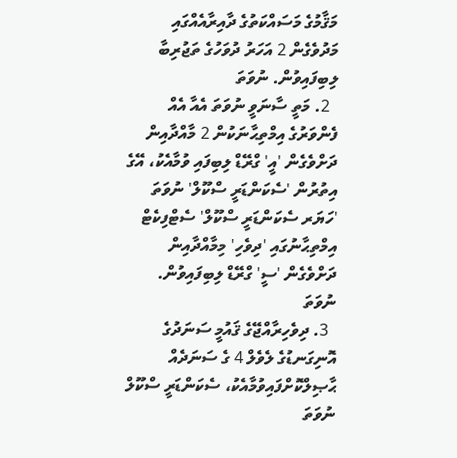މަޤާމުގެ މަސައްކަތުގެ ދާއިރާއެއްގައި މަދުވެގެން 2 އަހަރު ދުވަހުގެ ތަޖުރިބާ ލިބިފައިވުން. ނުވަތަ
  2. މަތީ ސާނަވީ ނުވަތަ އެއާ އެއް ފެންވަރުގެ އިމްތިޙާނަކުން 2 މާއްދާއިން ދަށްވެގެން 'އީ' ގްރޭޑް ލިބިފައި ވުމާއެކު، އޭގެ އިތުރުން 'ސެކަންޑަރީ ސްކޫލް' ނުވަތަ 'ހަޔަރ ސެކަންޑަރީ ސްކޫލް' ސެޓްފިކެޓް އިމްތިޙާނުގައި 'ދިވެހި' މިމާއްދާއިން ދަށްވެގެން 'ސީ' ގްރޭޑް ލިބިފައިވުން.  ނުވަތަ
  3. ދިވެހިރާއްޖޭގެ ޤައުމީ ސަނަދުގެ އޮނިގަނޑުގެ ލެވެލް 4 ގެ ސަނަދެއް ޙާޞިލްކޮށްފައިވުމާއެކު، ސެކަންޑަރީ ސްކޫލް ނުވަތަ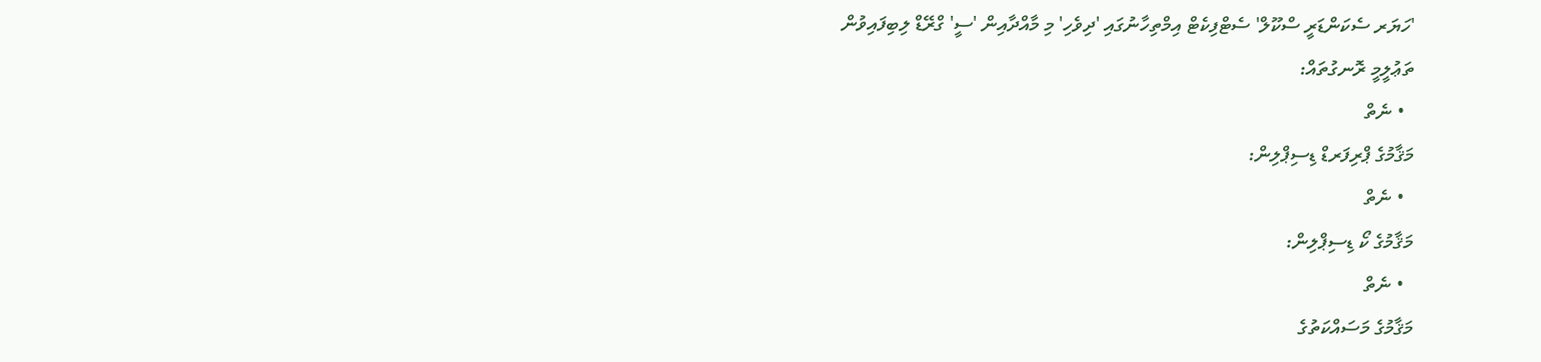'ހަޔަރ ސެކަންޑަރީ ސްކޫލް' ސެޓްފިކެޓް އިމްތިހާނުގައި 'ދިވެހި' މި މާއްދާއިން 'ސީ' ގްރޭޑް ލިބިފައިވުން
ތަޢުލީމީ ރޮނގުތައް:
  • ނެތް
މަޤާމުގެ ޕްރިފަރޑް ޑިސިޕްލިން:
  • ނެތް
މަޤާމުގެ ކޯ ޑިސިޕްލިން:
  • ނެތް
މަޤާމުގެ މަސައްކަތުގެ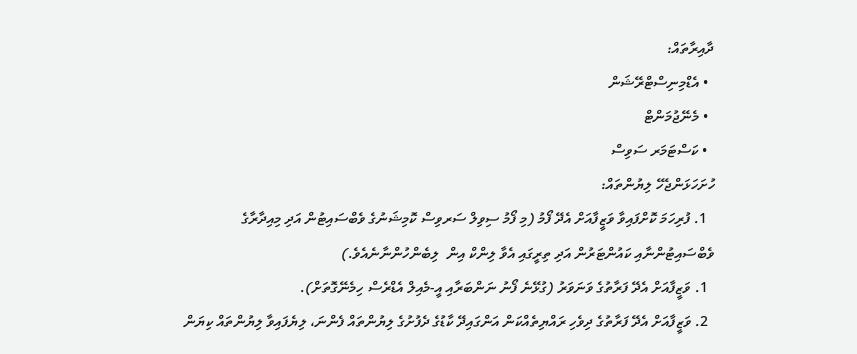ދާއިރާތައް:
  • އެޑްމިނިސްޓްރޭޝަން
  • މެނޭޖުމަންޓް
  • ކަސްޓަމަރ ސަވިސް
ހުށަހަޅަންޖެހޭ ލިޔުންތައް:
  1. ފުރިހަމަ ކޮށްފައިވާ ވަޒީފާއަށް އެދޭ ފޯމު (މި ފޯމު ސިވިލް ސަރވިސް ކޮމިޝަނުގެ ވެބްސައިޓުން އަދި މިއިދާރާގެ ވެބްސައިޓުންނާއި ކައުންޓަރުން އަދި ތިރީގައި އެވާ ލިންކް އިން  ލިބެންހުންނާނެއެވެ.)
  1. ވަޒީފާއަށް އެދޭ ފަރާތުގެ ވަނަވަރު (ގުޅޭނެ ފޯނު ނަންބަރާއި އީ-މެއިލް އެޑްރެސް ހިމެނޭގޮތަށް).
  2. ވަޒީފާއަށް އެދޭ ފަރާތުގެ ދިވެހި ރައްޔިތެއްކަން އަންގައިދޭ ކާޑުގެ ދެފުށުގެ ލިޔުންތައް ފެންނަ، ލިޔެފައިވާ ލިޔުންތައް ކިޔަން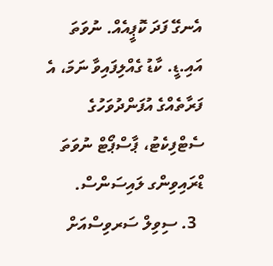އެނގޭ ފަދަ ކޮޕީއެއް. ނުވަތަ އައި.ޑީ. ކާޑު ގެއްލިފައިވާ ނަމަ، އެ ފަރާތެއްގެ އުފަންދުވަހުގެ ސެޓްފިކެޓު، ޕާސްޕޯޓް ނުވަތަ ޑްރައިވިންގ ލައިސަންސް.
  3. ސިވިލް ސަރވިސްއަށް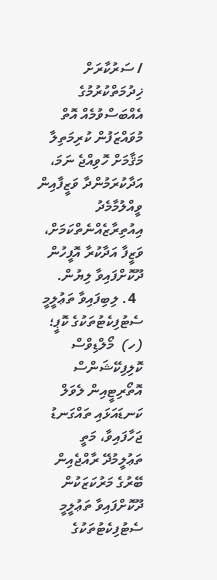/ ސަރުކާރަށް ޚިދުމަތްކުރުމުގެ އެއްބަސްވުމެއް އޮތް މުވައްޒަފުން ކުރިމަތިލާ މަޤާމަށް ހޮވިއްޖެ ނަމަ، އަދާކުރަމުންދާ ވަޒީފާއިން ވީއްލުމާމެދު އިއުތިރާޒެއްނެތްކަމަށް، ވަޒީފާ އަދާކުރާ އޮފީހުން ދޫކޮށްފައިވާ ލިޔުން.
  4. ލިބިފައިވާ ތަޢުލީމީ ސެޓުފިކެޓުތަކުގެ ކޮޕީ؛
(ހ)  މޯލްޑިވްސް ކޮލިފިކޭޝަންސް އޮތޯރިޓީއިން ލެވަލް ކަނޑައަޅައި ތައްގަނޑު ޖަހާފައިވާ، މަތީ ތަޢުލީމުދޭ ރާއްޖެއިން ބޭރުގެ މަރުކަޒަކުން ދޫކޮށްފައިވާ ތަޢުލީމީ ސެޓުފިކެޓުތަކުގެ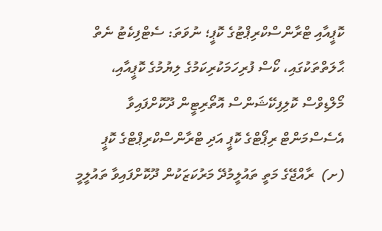ކޮޕީއާއި ޓްރާންސްކްރިޕްޓުގެ ކޮޕީ؛ ނުވަތަ: ސެޓްފިކެޓު ނެތް ޙާލަތްތަކުގައި، ކޯސް ފުރިހަމަކުރިކަމުގެ ލިޔުމުގެ ކޮޕީއާއި، މޯލްޑިވްސް ކޮލިފިކޭޝަންސް އޮތޯރިޓީން ދޫކޮށްފައިވާ އެސެސްމަންޓް ރިޕޯޓްގެ ކޮޕީ އަދި ޓްރާންސްކްރިޕްޓްގެ ކޮޕީ
(ށ)  ރާއްޖޭގެ މަތީ ތައުލީމުދޭ މަރުކަޒަކުން ދޫކޮށްފައިވާ ތައުލީމީ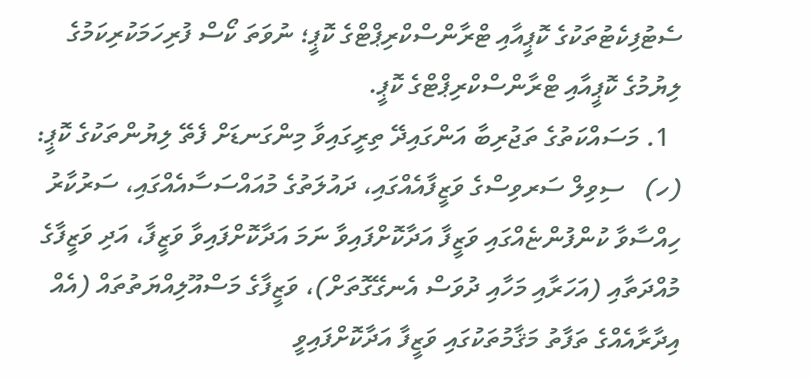ސެޓުފިކެޓުތަކުގެ ކޮޕީއާއި ޓްރާންސްކްރިޕްޓްގެ ކޮޕީ؛ ނުވަތަ ކޯސް ފުރިހަމަކުރިކަމުގެ ލިޔުމުގެ ކޮޕީއާއި ޓްރާންސްކްރިޕްޓްގެ ކޮޕީ.
  1. މަސައްކަތުގެ ތަޖުރިބާ އަންގައިދޭ ތިރީގައިވާ މިންގަނޑަށް ފެތޭ ލިޔުންތަކުގެ ކޮޕީ:
(ހ)   ސިވިލް ސަރވިސްގެ ވަޒީފާއެއްގައި، ދައުލަތުގެ މުއައްސަސާއެއްގައި، ސަރުކާރު ހިއްސާވާ ކުންފުންޏެއްގައި ވަޒީފާ އަދާކޮށްފައިވާ ނަމަ އަދާކޮށްފައިވާ ވަޒީފާ، އަދި ވަޒީފާގެ މުއްދަތާއި (އަހަރާއި މަހާއި ދުވަސް އެނގޭގޮތަށް)، ވަޒީފާގެ މަސްއޫލިއްޔަތުތައް (އެއް އިދާރާއެއްގެ ތަފާތު މަޤާމުތަކުގައި ވަޒީފާ އަދާކޮށްފައިވީ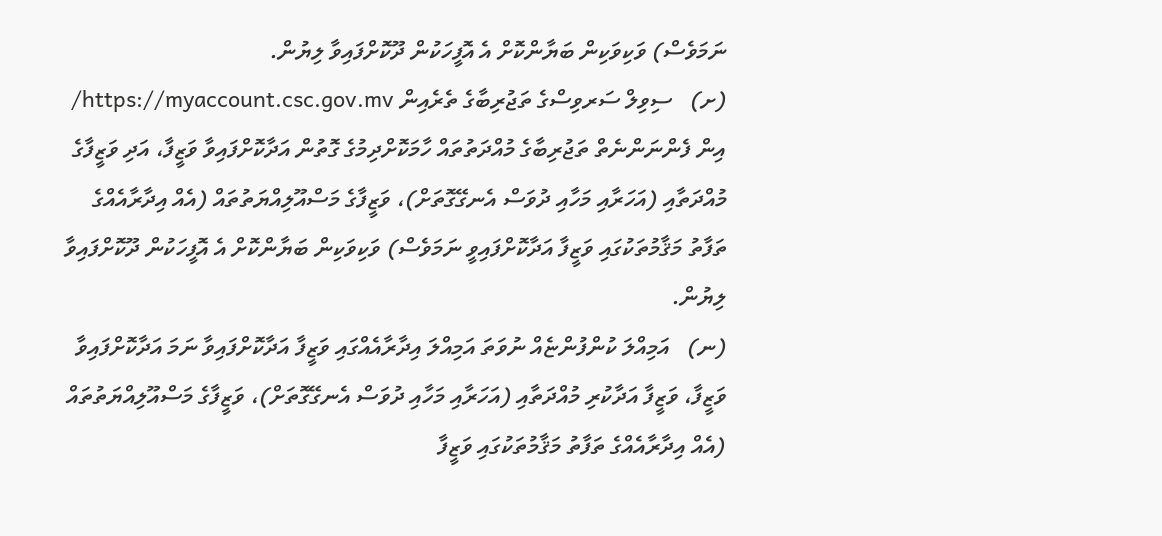ނަމަވެސް) ވަކިވަކިން ބަޔާންކޮށް އެ އޮފީހަކުން ދޫކޮށްފައިވާ ލިޔުން.
(ށ)   ސިވިލް ސަރވިސްގެ ތަޖުރިބާގެ ތެރެއިން https://myaccount.csc.gov.mv/ އިން ފެންނަންނެތް ތަޖުރިބާގެ މުއްދަތުތައް ހާމަކޮށްދިމުގެ ގޮތުން އަދާކޮށްފައިވާ ވަޒީފާ، އަދި ވަޒީފާގެ މުއްދަތާއި (އަހަރާއި މަހާއި ދުވަސް އެނގޭގޮތަށް)، ވަޒީފާގެ މަސްއޫލިއްޔަތުތައް (އެއް އިދާރާއެއްގެ ތަފާތު މަޤާމުތަކުގައި ވަޒީފާ އަދާކޮށްފައިވީ ނަމަވެސް) ވަކިވަކިން ބަޔާންކޮށް އެ އޮފީހަކުން ދޫކޮށްފައިވާ ލިޔުން.
(ނ)   އަމިއްލަ ކުންފުންޏެއް ނުވަތަ އަމިއްލަ އިދާރާއެއްގައި ވަޒީފާ އަދާކޮށްފައިވާ ނަމަ އަދާކޮށްފައިވާ ވަޒީފާ، ވަޒީފާ އަދާކުރި މުއްދަތާއި (އަހަރާއި މަހާއި ދުވަސް އެނގޭގޮތަށް)، ވަޒީފާގެ މަސްއޫލިއްޔަތުތައް (އެއް އިދާރާއެއްގެ ތަފާތު މަޤާމުތަކުގައި ވަޒީފާ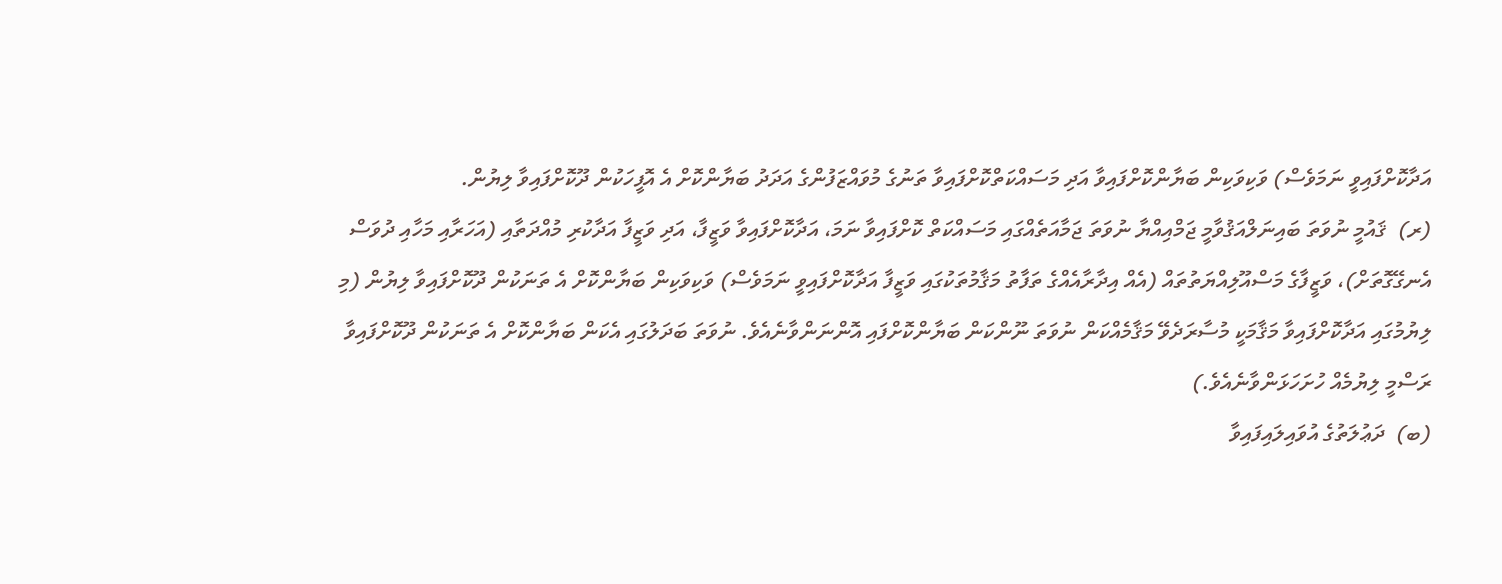އަދާކޮށްފައިވީ ނަމަވެސް) ވަކިވަކިން ބަޔާންކޮށްފައިވާ އަދި މަސައްކަތްކޮށްފައިވާ ތަނުގެ މުވައްޒަފުންގެ އަދަދު ބަޔާންކޮށް އެ އޮފީހަކުން ދޫކޮށްފައިވާ ލިޔުން.
(ރ)  ޤައުމީ ނުވަތަ ބައިނަލްއަޤުވާމީ ޖަމްއިއްޔާ ނުވަތަ ޖަމާއަތެއްގައި މަސައްކަތް ކޮށްފައިވާ ނަމަ، އަދާކޮށްފައިވާ ވަޒީފާ، އަދި ވަޒީފާ އަދާކުރި މުއްދަތާއި (އަހަރާއި މަހާއި ދުވަސް އެނގޭގޮތަށް)، ވަޒީފާގެ މަސްއޫލިއްޔަތުތައް (އެއް އިދާރާއެއްގެ ތަފާތު މަޤާމުތަކުގައި ވަޒީފާ އަދާކޮށްފައިވީ ނަމަވެސް) ވަކިވަކިން ބަޔާންކޮށް އެ ތަނަކުން ދޫކޮށްފައިވާ ލިޔުން (މި ލިޔުމުގައި އަދާކޮށްފައިވާ މަޤާމަކީ މުސާރަދެވޭ މަޤާމެއްކަން ނުވަތަ ނޫންކަން ބަޔާންކޮށްފައި އޮންނަންވާނެއެވެ. ނުވަތަ ބަދަލުގައި އެކަން ބަޔާންކޮށް އެ ތަނަކުން ދޫކޮށްފައިވާ ރަސްމީ ލިޔުމެއް ހުށަހަޅަންވާނެއެވެ.)
(ބ)  ދަޢުލަތުގެ އުވައިލައިފައިވާ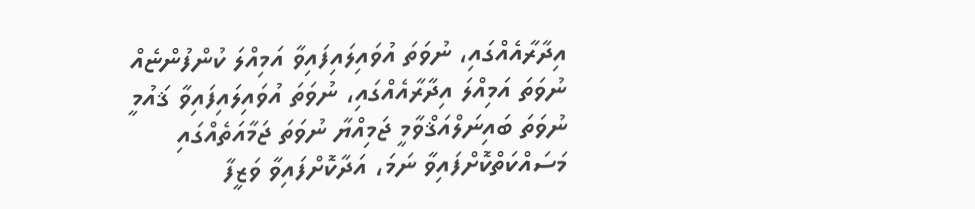އިދާރާއެއްގައި، ނުވަތަ އުވައިލައިފައިވާ އަމިއްލަ ކުންފުންޏެއް ނުވަތަ އަމިއްލަ އިދާރާއެއްގައި، ނުވަތަ އުވައިލައިފައިވާ ޤައުމީ ނުވަތަ ބައިނަލްއަޤްވާމީ ޖަމިއްޔާ ނުވަތަ ޖަމާއަތެއްގައި މަސައްކަތްކޮށްފައިވާ ނަމަ، އަދާކޮށްފައިވާ ވަޒީފާ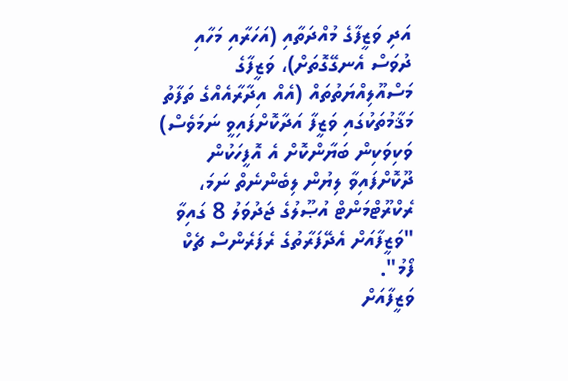އަދި ވަޒީފާގެ މުއްދަތާއި (އަހަރާއި މަހާއި ދުވަސް އެނގޭގޮތަށް)، ވަޒީފާގެ މަސްއޫލިއްޔަތުތައް (އެއް އިދާރާއެއްގެ ތަފާތު މަޤާމުތަކުގައި ވަޒީފާ އަދާކޮށްފައިވީ ނަމަވެސް) ވަކިވަކިން ބަޔާންކޮށް އެ އޮފީހަކުން ދޫކޮށްފައިވާ ލިޔުން ލިބެންނެތް ނަމަ، ރެކްރޫޓްމަންޓް އުޞޫލުގެ ޖަދުވަލު 8 ގައިވާ "ވަޒީފާއަށް އެދޭފަރާތުގެ ރެފަރެންސް ޗެކް ފޯމު".
ވަޒީފާއަށް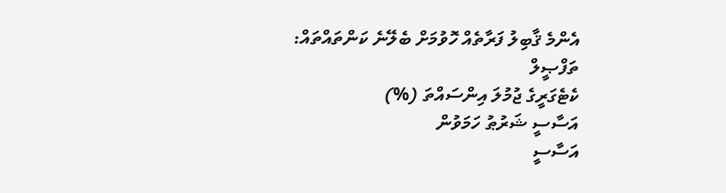އެންމެ ޤާބިލު ފަރާތެއް ހޮވުމަށް ބެލޭނެ ކަންތައްތައް:
ތަފްޞީލް
ކެޓެގަރީގެ ޖުމުލަ އިންސައްތަ (%)
އަސާސީ ޝަރުޠު ހަމަވުން
އަސާސީ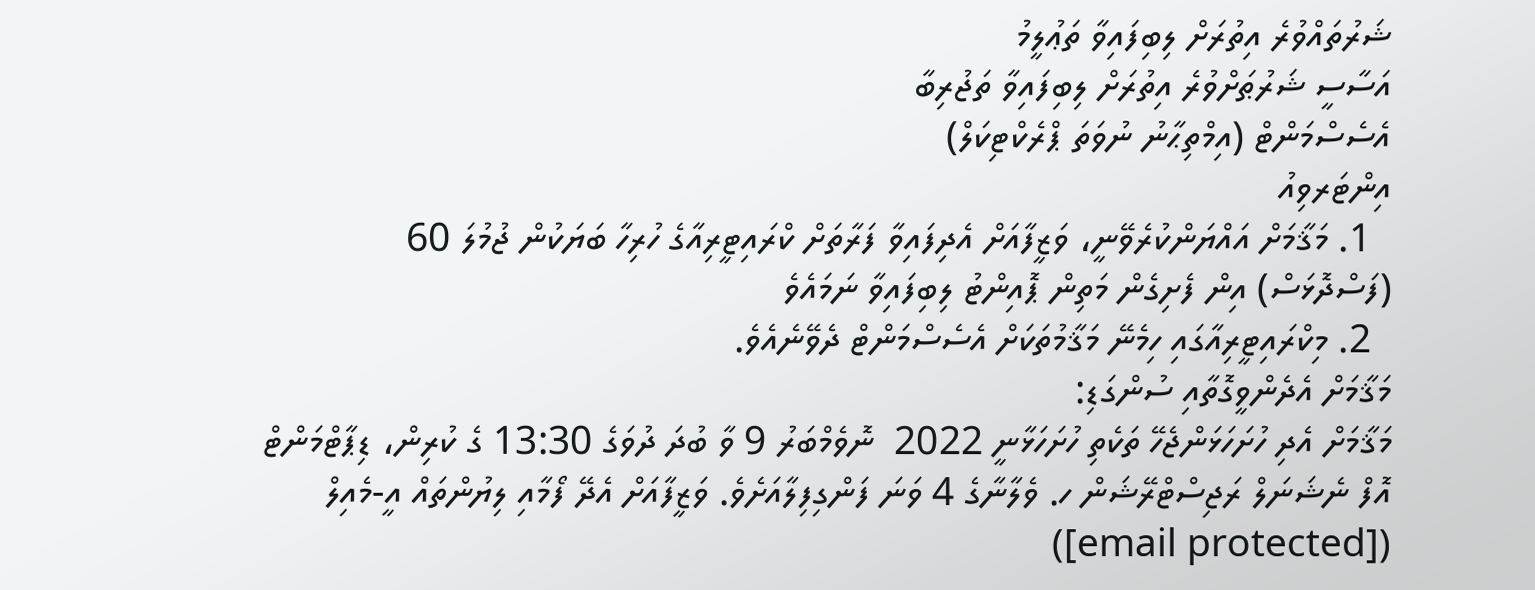ޝަރުތައްވުރެ އިތުރަށް ލިބިފައިވާ ތަޢުލީމު
އަސާސީ ޝަރުޠަށްވުރެ އިތުރަށް ލިބިފައިވާ ތަޖުރިބާ
އެސެސްމަންޓް (އިމްތިޙާނު ނުވަތަ ޕްރެކްޓިކަލް)
އިންޓަރވިއު
  1. މަޤާމަށް އައްޔަންކުރެވޭނީ، ވަޒީފާއަށް އެދިފައިވާ ފަރާތަށް ކްރައިޓީރިއާގެ ހުރިހާ ބަޔަކުން ޖުމުލަ 60  (ފަސްދޮޅަސް) އިން ފެށިގެން މަތިން ޕޮއިންޓު ލިބިފައިވާ ނަމައެވެ
  2. މިކްރައިޓީރިއާގައި ހިމެނޭ މަޤާމުތަކަށް އެސެސްމަންޓް ދެވޭނެއެވެ.
މަޤާމަށް އެދެންވީގޮތާއި ސުންގަޑި:
މަޤާމަށް އެދި ހުށަހަޅަންޖެހޭ ތަކެތި ހުށަހަޅާނީ 2022  ނޮވެމްބަރު 9 ވާ ބުދަ ދުވަގެ 13:30 ގެ ކުރިން، ޑިޕާޓްމަންޓް އޮފް ނެޝަނަލް ރަޖިސްޓްރޭޝަން ހ. ވެލާނާގެ 4 ވަނަ ފަންގިފިލާއަށެވެ. ވަޒީފާއަށް އެދޭ ފޯމާއި ލިޔުންތައް އީ-މެއިލް ([email protected])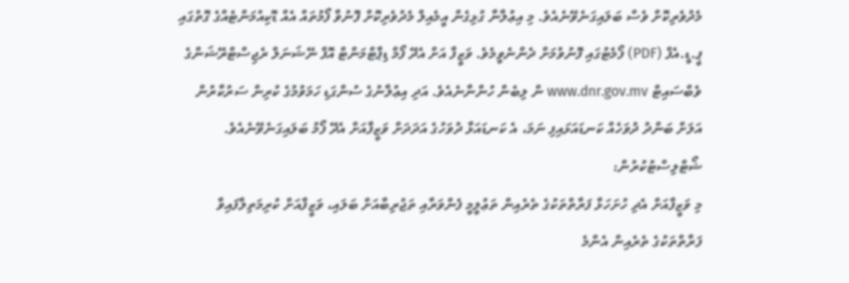މެދުވެރިކޮށް ވެސް ބަލައިގަނެވޭނެއެވެ. މި އިޢުލާނާ ގުޅިގެން އީމެއިލް މެދުވެރިކޮށް ފޮނުވާ ފޯމުތައް އެއް ޑޮކިއުމަންޓެއްގެ ގޮތުގައި ޕީ.ޑީ.އެފް (PDF) ފޯމެޓުގައި ފޮނުވުމަށް ދެންނެވީމެވެ. ވަޒީފާ އަށް އެދޭ ފޯމް ޑިޕާޓްމަންޓް އޮފް ނޭޝަނަލް ރެޖިސްޓްރޭޝަންގެ ވެބްސައިޓް www.dnr.gov.mv ން ލިބެން ހުންނާނެއެވެ. އަދި އިޢުލާނުގެ ސުންގަޑި ހަމަވުމުގެ ކުރިން ސަރުކާރުން އަލަށް ބަންދު ދުވަހެއް ކަނޑައަޅައިފި ނަމަ، އެ ކަނޑައަޅާ ދުވަހުގެ އަދަދަށް ވަޒީފާއަށް އެދޭ ފޯމު ބަލައިގަނެވޭނެއެވެ.
ޝޯޓްލިސްޓުކުރުން:
މި ވަޒީފާއަށް އެދި ހުށަހަޅާ ފަރާތްތަކުގެ ތެރެއިން ތަޢުލީމީ ފެންވަރާއި ތަޖުރިބާއަށް ބަލައި، ވަޒީފާއަށް ކުރިމަތިލާފައިވާ ފަރާތްތަކުގެ ތެރެއިން އެންމެ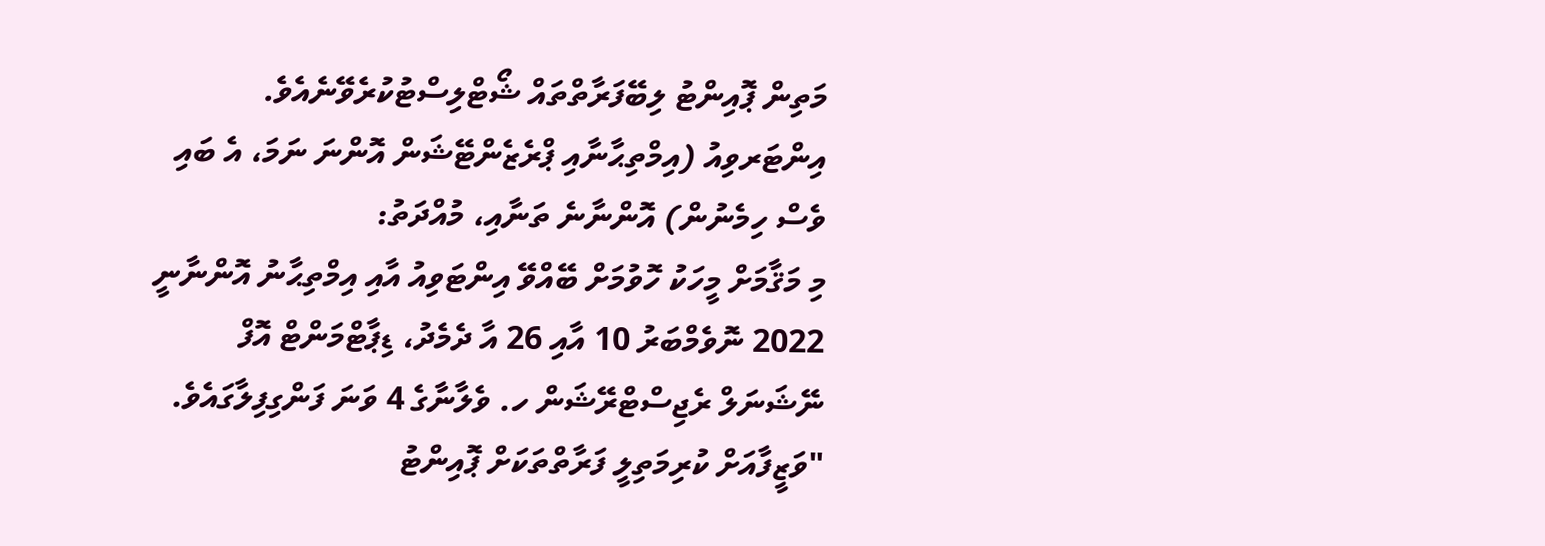މަތިން ޕޮއިންޓު ލިބޭފަރާތްތައް ޝޯޓްލިސްޓުކުރެވޭނެއެވެ.
އިންޓަރވިއު (އިމްތިޙާނާއި ޕްރެޒެންޓޭޝަން އޮންނަ ނަމަ، އެ ބައި ވެސް ހިމެނުން) އޮންނާނެ ތަނާއި، މުއްދަތު:
މި މަޤާމަށް މީހަކު ހޮވުމަށް ބޭއްވޭ އިންޓަވިއު އާއި އިމްތިޙާނު އޮންނާނީ 2022 ނޮވެމްބަރު 10 އާއި 26 އާ ދެމެދު، ޑިޕާޓްމަންޓް އޮފް ނޭޝަނަލް ރެޖިސްޓްރޭޝަން ހ. ވެލާނާގެ 4 ވަނަ ފަންގިފިލާގައެވެ.
"ވަޒީފާއަށް ކުރިމަތިލީ ފަރާތްތަކަށް ޕޮއިންޓު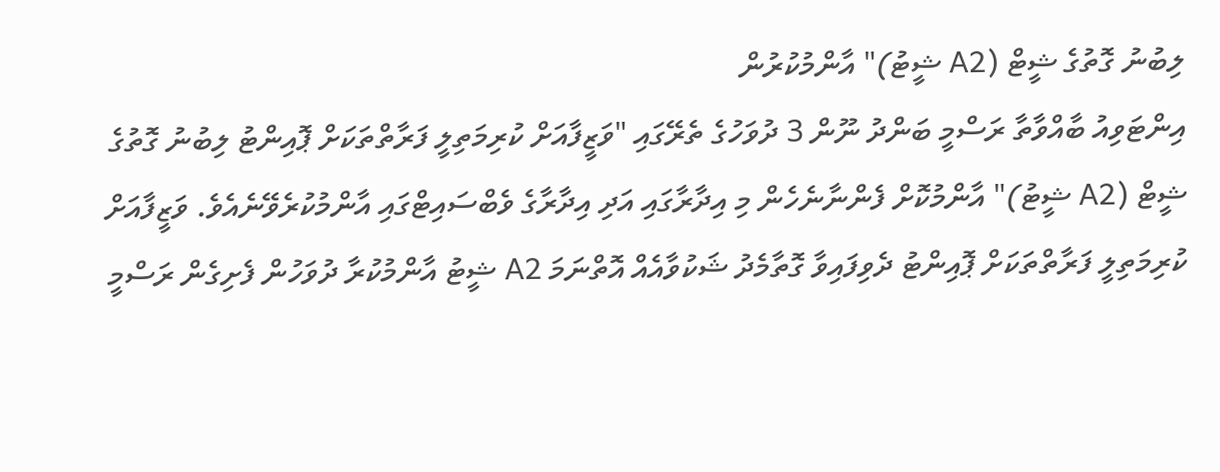ލިބުނު ގޮތުގެ ޝީޓް (A2 ޝީޓު)" އާންމުކުރުން
އިންޓަވިއު ބާއްވާތާ ރަސްމީ ބަންދު ނޫން 3 ދުވަހުގެ ތެރޭގައި "ވަޒީފާއަށް ކުރިމަތިލީ ފަރާތްތަކަށް ޕޮއިންޓު ލިބުނު ގޮތުގެ ޝީޓް (A2 ޝީޓު)" އާންމުކޮށް ފެންނާނެހެން މި އިދާރާގައި އަދި އިދާރާގެ ވެބްސައިޓްގައި އާންމުކުރެވޭނެއެވެ. ވަޒީފާއަށް ކުރިމަތިލީ ފަރާތްތަކަށް ޕޮއިންޓު ދެވިފައިވާ ގޮތާމެދު ޝަކުވާއެއް އޮތްނަމަ A2 ޝީޓު އާންމުކުރާ ދުވަހުން ފެށިގެން ރަސްމީ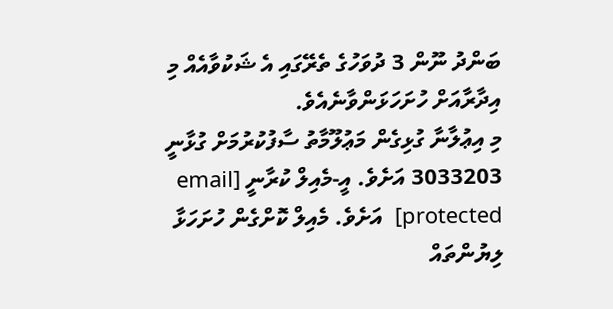ބަންދު ނޫން 3 ދުވަހުގެ ތެރޭގައި އެ ޝަކުވާއެއް މި އިދާރާއަށް ހުށަހަޅަންވާނެއެވެ.
މި އިޢުލާނާ ގުޅިގެން މަޢުލޫމާތު ސާފުކުރުމަށް ގުޅާނީ 3033203 އަށެވެ. އީ-މެއިލް ކުރާނީ [email protected]  އަށެވެ. މެއިލް ކޮށްގެން ހުށަހަޅާ ލިޔުންތައް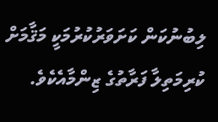ލިބުނުކަން ކަށަވަރުކުރުމަކީ މަޤާމަށް ކުރިމަތިލާ ފަރާތުގެ ޒިންމާއެކެވެ.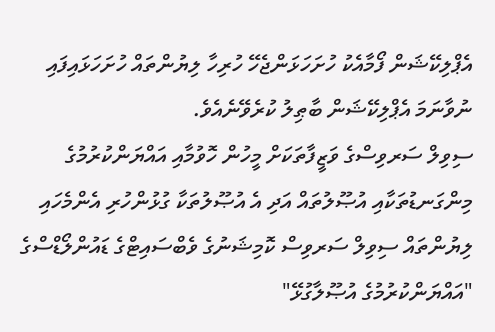އެޕްލިކޭޝަން ފޯމާއެކު ހުށަހަޅަންޖެހޭ ހުރިހާ ލިޔުންތައް ހުށަހަޅައިފައި ނުވާނަމަ އެޕްލިކޭޝަން ބާޠިލު ކުރެވޭނެއެވެ.
ސިވިލް ސަރވިސްގެ ވަޒީފާތަކަށް މީހުން ހޮވުމާއި އައްޔަންކުރުމުގެ މިންގަނޑުތަކާއި އުޞޫލުތައް އަދި އެ އުޞޫލުތަކާ ގުޅުންހުރި އެންމެހައި ލިޔުންތައް ސިވިލް ސަރވިސް ކޮމިޝަނުގެ ވެބްސައިޓްގެ ޑައުންލޯޑްސްގެ "އައްޔަންކުރުމުގެ އުޞޫލާގުޅޭ"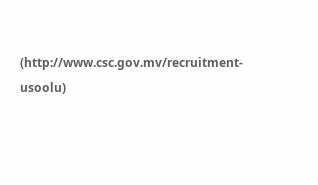(http://www.csc.gov.mv/recruitment-usoolu)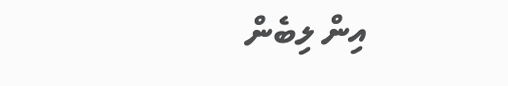އިން ލިބެން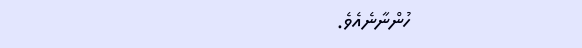ހުންނާނެއެވެ.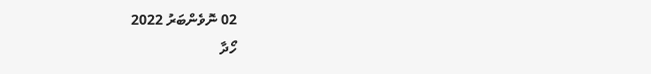02 ނޮވެންބަރު 2022
ހޯދާ